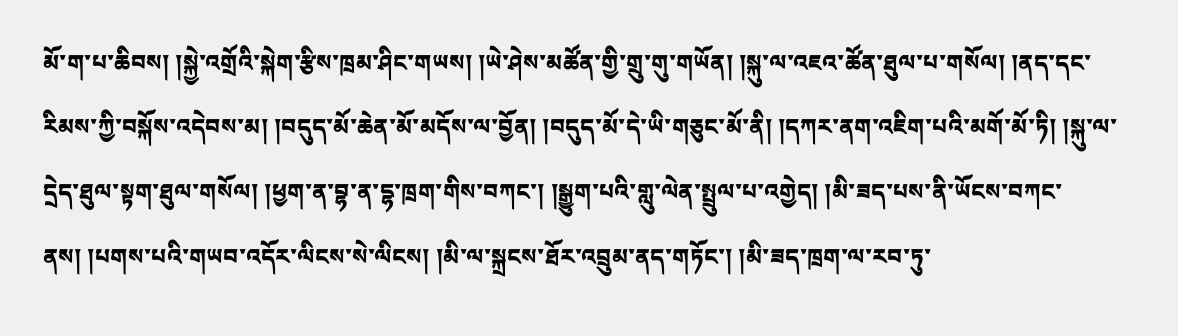མོ་ག་པ་ཆིབས། །སྐྱེ་འགྲོའི་སྐེག་རྩིས་ཁྲམ་ཤིང་གཡས། །ཡེ་ཤེས་མཚོན་གྱི་གྲུ་གུ་གཡོན། །སྐུ་ལ་འཇའ་ཚོན་ཐུལ་པ་གསོལ། །ནད་དང་རིམས་ཀྱི་བསྐོས་འདེབས་མ། །བདུད་མོ་ཆེན་མོ་མདོས་ལ་བྱོན། །བདུད་མོ་དེ་ཡི་གཅུང་མོ་ནི། །དཀར་ནག་འཇིག་པའི་མགོ་མོ་ཏི། །སྐུ་ལ་དྲེད་ཐུལ་སྟག་ཐུལ་གསོལ། །ཕྱག་ན་བྷ་ན་དྷ་ཁྲག་གིས་བཀང་། །སྒྱུག་པའི་གླུ་ལེན་སྤྲུལ་པ་འགྱེད། །མི་ཟད་པས་ནི་ཡོངས་བཀང་ནས། །པགས་པའི་གཡབ་འདོར་ལིངས་སེ་ལིངས། །མི་ལ་སྐྲངས་ཐོར་འབྲུམ་ནད་གཏོང་། །མི་ཟད་ཁྲག་ལ་རབ་ཏུ་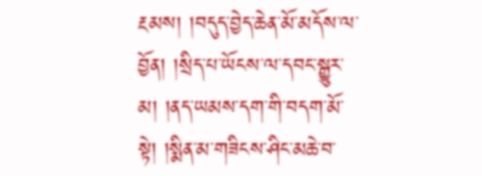རྔམས། །བདུད་བྱེད་ཆེན་མོ་མདོས་ལ་བྱོན། །སྲིད་པ་ཡོངས་ལ་དབང་སྒྱུར་མ། །ནད་ཡམས་དག་གི་བདག་མོ་སྟེ། །སྨིན་མ་གཟིངས་ཤིང་མཆེ་བ་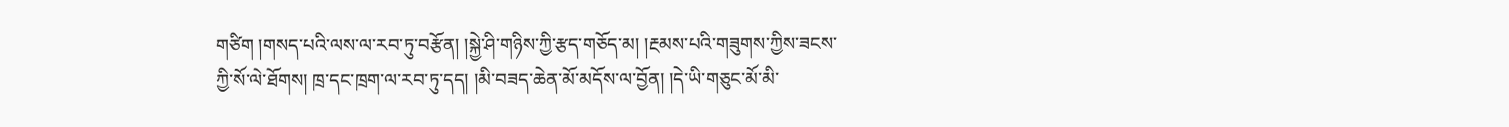གཙིག །གསད་པའི་ལས་ལ་རབ་ཏུ་བརྩོན། །སྐྱེ་ཤི་གཉིས་ཀྱི་རྩད་གཅོད་མ། །རྔམས་པའི་གཟུགས་ཀྱིས་ཟངས་ཀྱི་སོ་ལེ་ཐོགས། ཁྲ་དང་ཁྲག་ལ་རབ་ཏུ་དད། །མི་བཟད་ཆེན་མོ་མདོས་ལ་བྱོན། །དེ་ཡི་གཅུང་མོ་མི་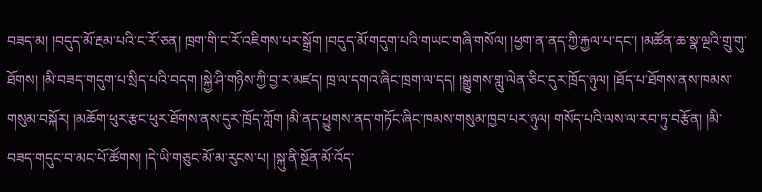བཟད་མ། །བདུད་མོ་རྔམ་པའི་ང་རོ་ཅན། ཁྲག་གི་ང་རོ་འཇིགས་པར་སྒྲོག །བདུད་མོ་གདུག་པའི་གཡང་གཞི་གསོལ། །ཕྱག་ན་ནད་ཀྱི་རྐྱལ་པ་དང་། །མཚོན་ཆ་སྣ་ལྔའི་གྲུ་གུ་ཐོགས། །མི་བཟད་གདུག་པ་སྲིད་པའི་བདག །སྐྱེ་ཤི་གཉིས་ཀྱི་བྱ་ར་མཛད། ཁྲ་ལ་དགའ་ཞིང་ཁྲག་ལ་དད། །སྒྱུགས་གླུ་ལེན་ཅིང་དུར་ཁྲོད་ཉུལ། །ཐོད་པ་ཐོགས་ནས་ཁམས་གསུམ་བསྐོར། །མཆོག་ཕུར་རྩང་ཕུར་ཐོགས་ནས་དུར་ཁྲོད་ཀློག །མི་ནད་ཕྱུགས་ནད་གཏོང་ཞིང་ཁམས་གསུམ་ཁྱབ་པར་ཉུལ། གསོད་པའི་ལས་ལ་རབ་ཏུ་བརྩོན། །མི་བཟད་གདུང་བ་མང་པོ་ཚོགས། །དེ་ཡི་གཅུང་མོ་མ་རུངས་པ། །སྐུ་ནི་སྔོན་མོ་འོད་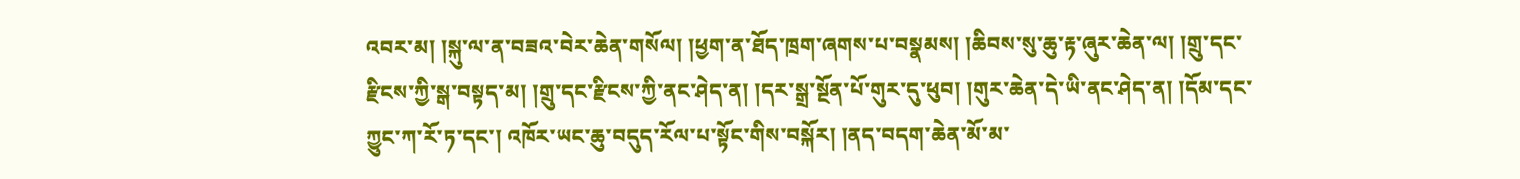འབར་མ། །སྐུ་ལ་ན་བཟའ་བེར་ཆེན་གསོལ། །ཕྱག་ན་ཐོད་ཁྲག་ཞགས་པ་བསྣམས། །ཆིབས་སུ་ཆུ་རྟ་ཞུར་ཆེན་ལ། །གྲུ་དང་རྫིངས་ཀྱི་སྒ་བསྟད་མ། །གྲུ་དང་རྫིངས་ཀྱི་ནང་ཤེད་ན། །དར་སྒྲ་སྔོན་པོ་གུར་དུ་ཕུབ། །གུར་ཆེན་དེ་ཡི་ནང་ཤེད་ན། །དོམ་དང་ཀྱུང་ཀ་རོ་ཏ་དང་། འཁོར་ཡང་ཆུ་བདུད་རོལ་པ་སྟོང་གིས་བསྐོར། །ནད་བདག་ཆེན་མོ་མ་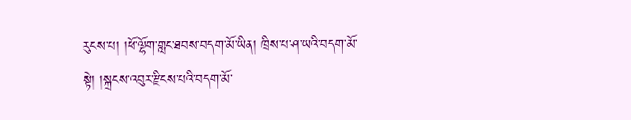རུངས་པ། །ཕོ་ལྷོག་གླང་ཐབས་བདག་མོ་ཡིན། ཁྲིས་པ་ཤ་ཡའི་བདག་མོ་སྟེ། །སྐྲངས་འབུར་རྫིངས་པའི་བདག་མོ་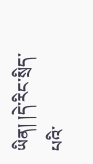ཡིན། །དེ་རིང་སྲིད་པའི་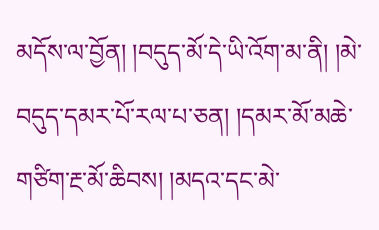མདོས་ལ་བྱོན། །བདུད་མོ་དེ་ཡི་འོག་མ་ནི། །མེ་བདུད་དམར་པོ་རལ་པ་ཅན། །དམར་མོ་མཆེ་གཙིག་རྔ་མོ་ཆིབས། །མདའ་དང་མེ་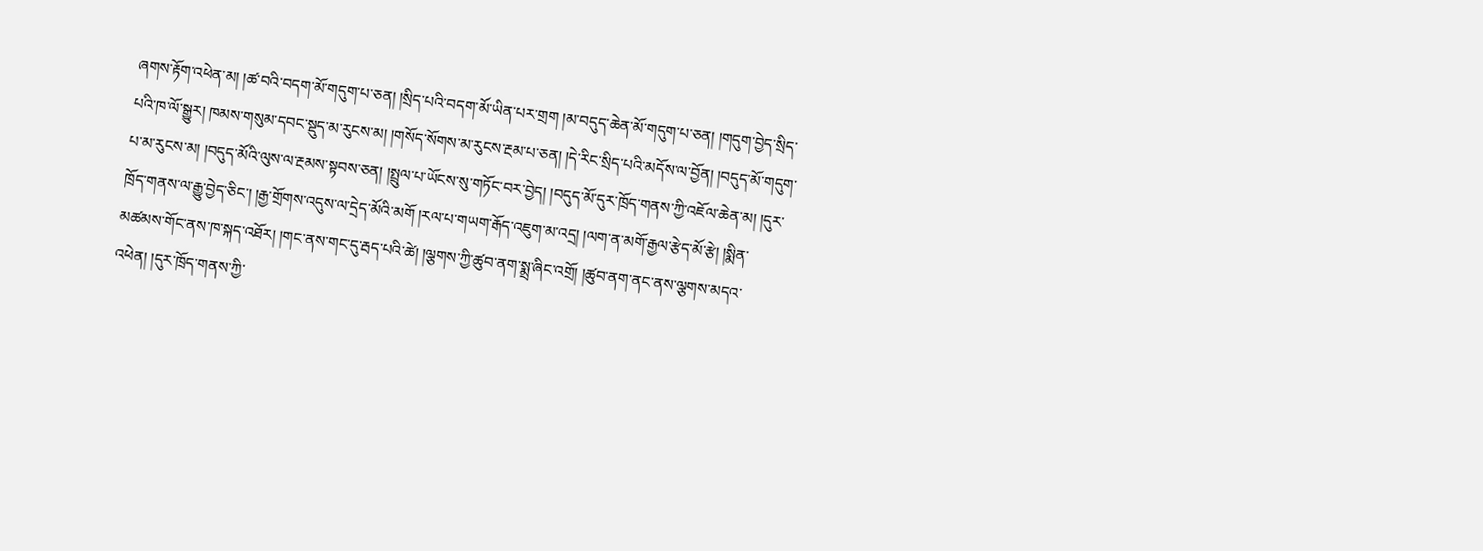ཞགས་རྟོག་འཕེན་མ། །ཚ་བའི་བདག་མོ་གདུག་པ་ཅན། །སྲིད་པའི་བདག་མོ་ཡིན་པར་གྲག །མ་བདུད་ཆེན་མོ་གདུག་པ་ཅན། །གདུག་བྱེད་སྲིད་པའི་ཁ་ལོ་སྒྱུར། ཁམས་གསུམ་དབང་སྡུད་མ་རུངས་མ། །གསོད་སོགས་མ་རུངས་རྔམ་པ་ཅན། །དེ་རིང་སྲིད་པའི་མདོས་ལ་བྱོན། །བདུད་མོ་གདུག་པ་མ་རུངས་མ། །བདུད་མོའི་ལུས་ལ་རྔམས་སྟབས་ཅན། །སྤྲུལ་པ་ཡོངས་སུ་གཏོང་བར་བྱེད། །བདུད་མོ་དུར་ཁྲོད་གནས་ཀྱི་འཇོལ་ཆེན་མ། །དུར་ཁྲོད་གནས་ལ་རྒྱུ་བྱེད་ཅིང་། །རྒྱ་གྲོགས་འདུས་ལ་དྲེད་མོའི་མགོ །རལ་པ་གཡག་རྒོད་འཇུག་མ་འདྲ། །ལག་ན་མགོ་རྒྱལ་རྩེད་མོ་རྩེ། །སྨིན་མཚམས་གོང་ནས་ཁ་སྐད་འཐོར། །གང་ནས་གང་དུ་རྦད་པའི་ཚེ། །ལྕགས་ཀྱི་ཚུབ་ནག་སྨྲ་ཞིང་འགྲོ། །ཚུབ་ནག་ནང་ནས་ལྕགས་མདའ་འཕེན། །དུར་ཁྲོད་གནས་ཀྱི་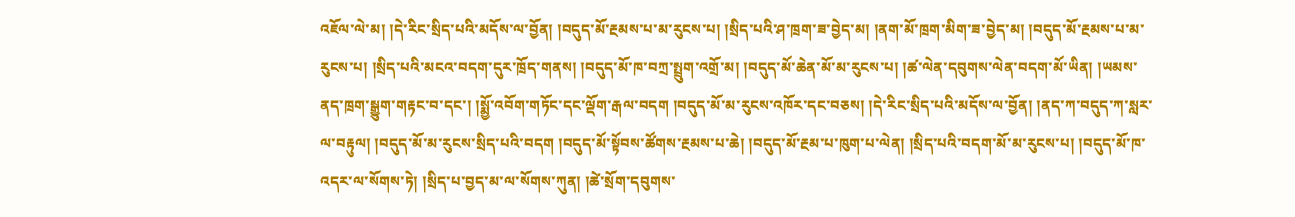འཇོལ་ལེ་མ། །དེ་རིང་སྲིད་པའི་མདོས་ལ་བྱོན། །བདུད་མོ་རྔམས་པ་མ་རུངས་པ། །སྲིད་པའི་ཤ་ཁྲག་ཟ་བྱེད་མ། །ནག་མོ་ཁྲག་མིག་ཟ་བྱེད་མ། །བདུད་མོ་རྔམས་པ་མ་རུངས་པ། །སྲིད་པའི་མངའ་བདག་དུར་ཁྲོད་གནས། །བདུད་མོ་ཁ་བཀྲ་སྤྲུག་འགྲོ་མ། །བདུད་མོ་ཆེན་མོ་མ་རུངས་པ། །ཚ་ལེན་དབུགས་ལེན་བདག་མོ་ཡིན། །ཡམས་ནད་ཁྲག་སྒྱུག་གརྟང་བ་དང་། །སྨྱོ་འབོག་གཏོང་དང་ལྡོག་རྒལ་བདག །བདུད་མོ་མ་རུངས་འཁོར་དང་བཅས། །དེ་རིང་སྲིད་པའི་མདོས་ལ་བྱོན། །ནད་ཀ་བདུད་ཀ་སླར་ལ་བརྟུལ། །བདུད་མོ་མ་རུངས་སྲིད་པའི་བདག །བདུད་མོ་སྟོབས་ཚོགས་རྔམས་པ་ཆེ། །བདུད་མོ་རྔམ་པ་ཁུག་པ་ལེན། །སྲིད་པའི་བདག་མོ་མ་རུངས་པ། །བདུད་མོ་ཁ་འདར་ལ་སོགས་ཏེ། །སྲིད་པ་བྱད་མ་ལ་སོགས་ཀུན། །ཚེ་སྲོག་དབུགས་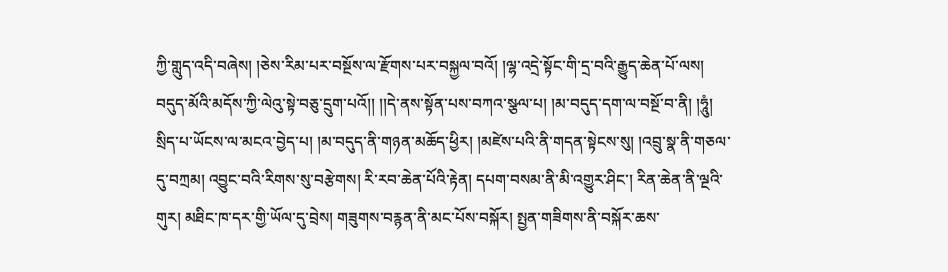ཀྱི་གླུད་འདི་བཞེས། །ཅེས་རིམ་པར་བསྔོས་ལ་རྫོགས་པར་བསྐྱལ་བའོ། །ལྷ་འདྲེ་སྟོང་གི་དྲ་བའི་རྒྱུད་ཆེན་པོ་ལས། བདུད་མོའི་མདོས་ཀྱི་ལེའུ་སྟེ་བཅུ་དྲུག་པའོ།། །།དེ་ནས་སྟོན་པས་བཀའ་སྩལ་པ། །མ་བདུད་དག་ལ་བསྔོ་བ་ནི། །ཧཱུཾ། སྲིད་པ་ཡོངས་ལ་མངའ་བྱེད་པ། །མ་བདུད་ནི་གཉན་མཆོད་ཕྱིར། །མཛེས་པའི་ནི་གདན་སྟེངས་སུ། །འབྲུ་སྣ་ནི་གཅལ་དུ་བཀྲམ། འབྱུང་བའི་རིགས་སུ་བརྩེགས། རི་རབ་ཆེན་པོའི་རྟེན། དཔག་བསམ་ནི་མི་འགྱུར་ཤིང་། རིན་ཆེན་ནི་ལྔའི་གུར། མཐིང་ཁ་དར་གྱི་ཡོལ་དུ་བྲེས། གཟུགས་བརྙན་ནི་མང་པོས་བསྐོར། སྤྱན་གཟིགས་ནི་བསྐོར་ཆས་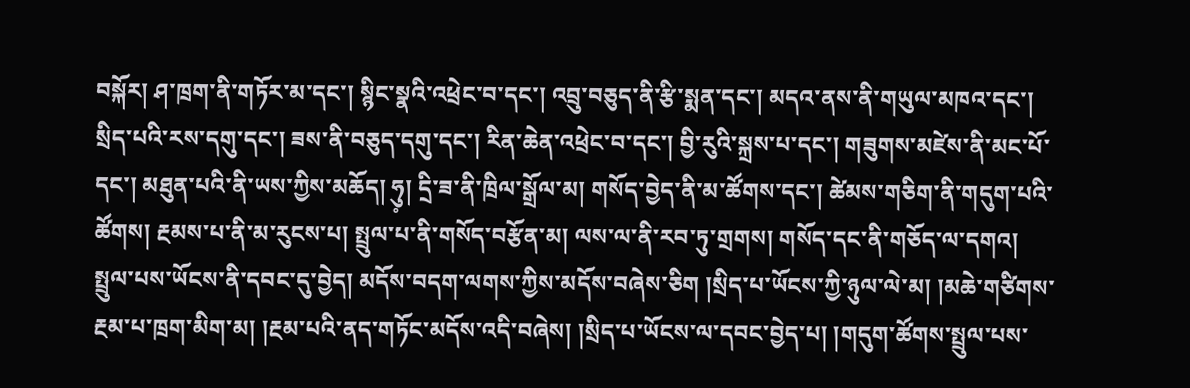བསྐོར། ཤ་ཁྲག་ནི་གཏོར་མ་དང་། སྙིང་སྣའི་འཕྲེང་བ་དང་། འབྲུ་བཅུད་ནི་རྩི་སྨན་དང་། མདའ་ནས་ནི་གཡུལ་མཁའ་དང་། སྲིད་པའི་རས་དགུ་དང་། ཟས་ནི་བཅུད་དགུ་དང་། རིན་ཆེན་འཕྲེང་བ་དང་། བྱི་རུའི་སྐྲས་པ་དང་། གཟུགས་མཛེས་ནི་མང་པོ་དང་། མཐུན་པའི་ནི་ཡས་ཀྱིས་མཆོད། ཧུ༷། དྲི་ཟ་ནི་ཁྲིལ་སྒྲོལ་མ། གསོད་བྱེད་ནི་མ་ཚོགས་དང་། ཚེམས་གཅིག་ནི་གདུག་པའི་ཚོགས། རྔམས་པ་ནི་མ་རུངས་པ། སྤྲུལ་པ་ནི་གསོད་བརྩོན་མ། ལས་ལ་ནི་རབ་ཏུ་གྲགས། གསོད་དང་ནི་གཅོད་ལ་དགའ། སྤྲུལ་པས་ཡོངས་ནི་དབང་དུ་བྱེད། མདོས་བདག་ལགས་ཀྱིས་མདོས་བཞེས་ཅིག །སྲིད་པ་ཡོངས་ཀྱི་ཉུལ་ལེ་མ། །མཆེ་གཙིགས་རྔམ་པ་ཁྲག་མིག་མ། །རྔམ་པའི་ནད་གཏོང་མདོས་འདི་བཞེས། །སྲིད་པ་ཡོངས་ལ་དབང་བྱེད་པ། །གདུག་ཚོགས་སྤྲུལ་པས་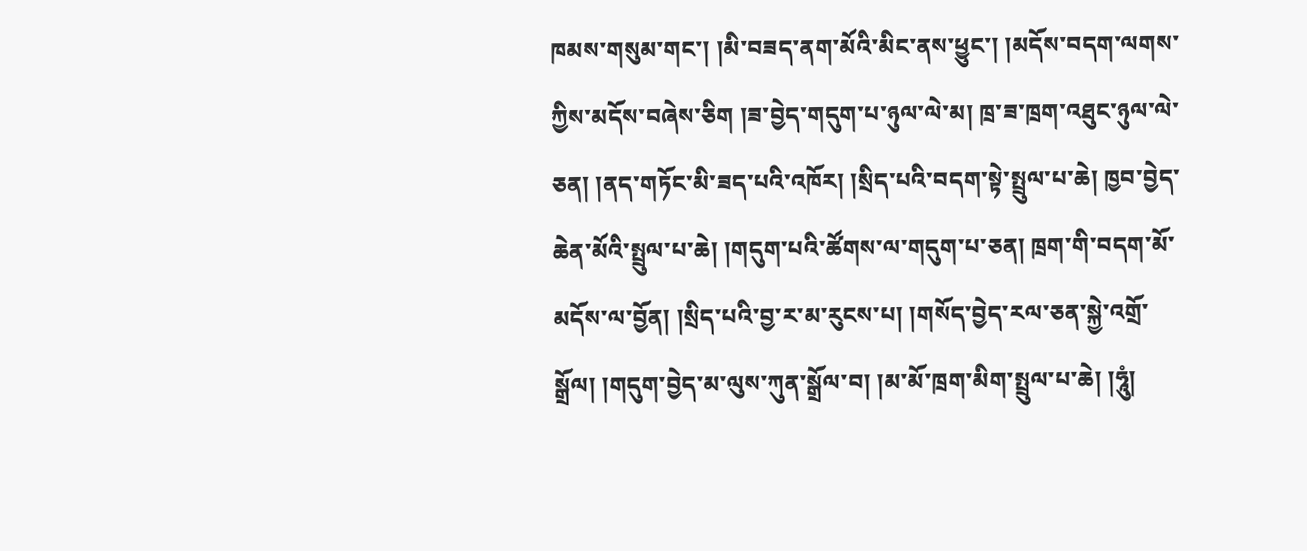ཁམས་གསུམ་གང་། །མི་བཟད་ནག་མོའི་མིང་ནས་ཕྱུང་། །མདོས་བདག་ལགས་ཀྱིས་མདོས་བཞེས་ཅིག །ཟ་བྱེད་གདུག་པ་ཉུལ་ལེ་མ། ཁྲ་ཟ་ཁྲག་འཐུང་ཉུལ་ལེ་ཅན། །ནད་གཏོང་མི་ཟད་པའི་འཁོར། །སྲིད་པའི་བདག་སྟེ་སྤྲུལ་པ་ཆེ། ཁྱབ་བྱེད་ཆེན་མོའི་སྤྲུལ་པ་ཆེ། །གདུག་པའི་ཚོགས་ལ་གདུག་པ་ཅན། ཁྲག་གི་བདག་མོ་མདོས་ལ་བྱོན། །སྲིད་པའི་བྱ་ར་མ་རུངས་པ། །གསོད་བྱེད་རལ་ཅན་སྐྱེ་འགྲོ་སྒྲོལ། །གདུག་བྱེད་མ་ལུས་ཀུན་སྒྲོལ་བ། །མ་མོ་ཁྲག་མིག་སྤྲུལ་པ་ཆེ། །ཧཱུཾ།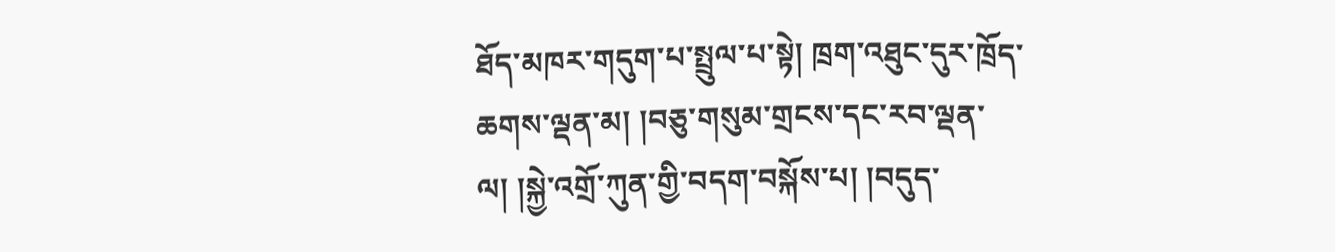ཐོད་མཁར་གདུག་པ་སྤྲུལ་པ་སྟེ། ཁྲག་འཐུང་དུར་ཁྲོད་ཆགས་ལྡན་མ། །བཅུ་གསུམ་གྲངས་དང་རབ་ལྡན་ལ། །སྐྱེ་འགྲོ་ཀུན་གྱི་བདག་བསྐོས་པ། །བདུད་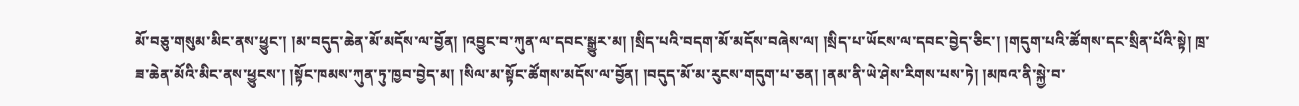མོ་བཅུ་གསུམ་མིང་ནས་ཕྱུང་། །མ་བདུད་ཆེན་མོ་མདོས་ལ་བྱོན། །འབྱུང་བ་ཀུན་ལ་དབང་སྒྱུར་མ། །སྲིད་པའི་བདག་མོ་མདོས་བཞེས་ལ། །སྲིད་པ་ཡོངས་ལ་དབང་བྱེད་ཅིང་། །གདུག་པའི་ཚོགས་དང་སྲིན་པོའི་སྟེ། ཁྲ་ཟ་ཆེན་མོའི་མིང་ནས་ཕྱུངས་། །སྟོང་ཁམས་ཀུན་ཏུ་ཁྱབ་བྱེད་མ། །སིལ་མ་སྟོང་ཚོགས་མདོས་ལ་བྱོན། །བདུད་མོ་མ་རུངས་གདུག་པ་ཅན། །ནམ་ནི་ཡེ་ཤེས་རིགས་པས་ཏེ། །མཁའ་ནི་སྐྱེ་བ་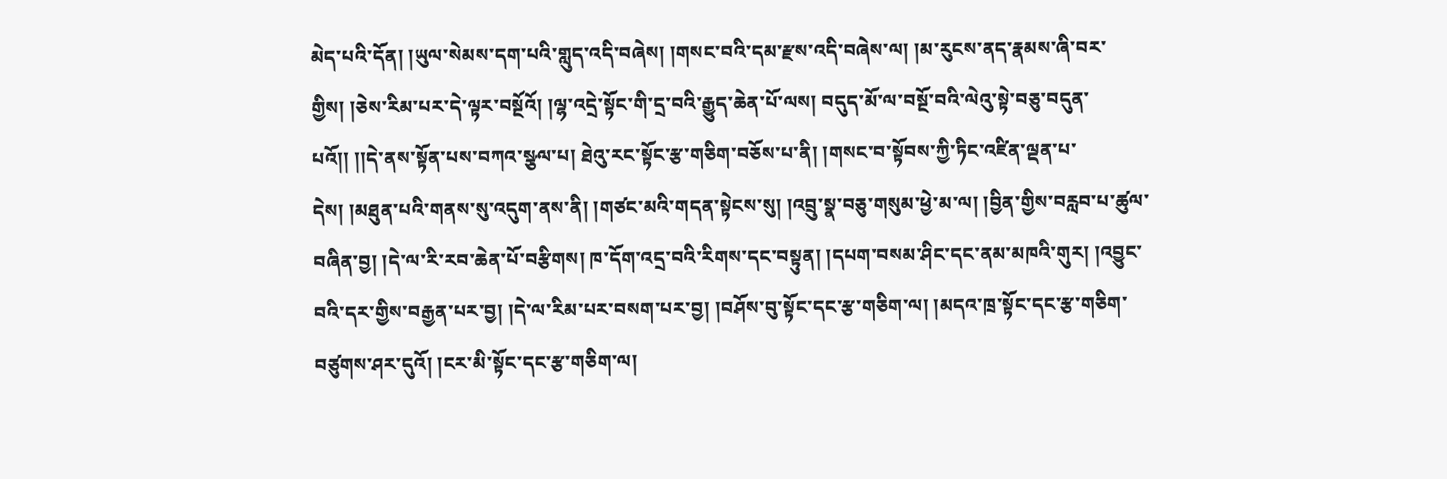མེད་པའི་དོན། །ཡུལ་སེམས་དག་པའི་གླུད་འདི་བཞེས། །གསང་བའི་དམ་རྫས་འདི་བཞེས་ལ། །མ་རུངས་ནད་རྣམས་ཞི་བར་གྱིས། །ཅེས་རིམ་པར་དེ་ལྟར་བསྔོའོ། །ལྷ་འདྲེ་སྟོང་གི་དྲ་བའི་རྒྱུད་ཆེན་པོ་ལས། བདུད་མོ་ལ་བསྔོ་བའི་ལེའུ་སྟེ་བཅུ་བདུན་པའོ།། །།དེ་ནས་སྟོན་པས་བཀའ་སྩལ་པ། ཐེའུ་རང་སྟོང་རྩ་གཅིག་བཅོས་པ་ནི། །གསང་བ་སྟོབས་ཀྱི་ཏིང་འཛིན་ལྡན་པ་དེས། །མཐུན་པའི་གནས་སུ་འདུག་ནས་ནི། །གཙང་མའི་གདན་སྟེངས་སུ། །འབྲུ་སྣ་བཅུ་གསུམ་ཕྱེ་མ་ལ། །བྱིན་གྱིས་བརླབ་པ་ཚུལ་བཞིན་བྱ། །དེ་ལ་རི་རབ་ཆེན་པོ་བརྩིགས། ཁ་དོག་འདྲ་བའི་རིགས་དང་བསྟུན། །དཔག་བསམ་ཤིང་དང་ནམ་མཁའི་གུར། །འབྱུང་བའི་དར་གྱིས་བརྒྱན་པར་བྱ། །དེ་ལ་རིམ་པར་བསག་པར་བྱ། །བཤོས་བུ་སྟོང་དང་རྩ་གཅིག་ལ། །མདའ་ཁྲ་སྟོང་དང་རྩ་གཅིག་བཙུགས་ཤར་དུའོ། །ངར་མི་སྟོང་དང་རྩ་གཅིག་ལ།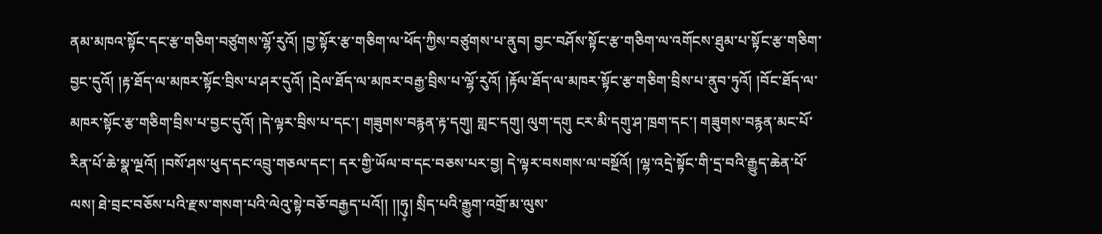ནམ་མཁའ་སྟོང་དང་རྩ་གཅིག་བཙུགས་ལྷོ་རུའོ། །བྱ་སྟོར་རྩ་གཅིག་ལ་ཕོད་ཀྱིས་བཙུགས་པ་ནུབ། བྱང་བཤོས་སྟོང་རྩ་གཅིག་ལ་འགོངས་ཐུམ་པ་སྟོང་རྩ་གཅིག་བྱང་དུའོ། །རྟ་ཐོད་ལ་མཁར་སྟོང་བྲིས་པ་ཤར་དུའོ། །དྲེལ་ཐོད་ལ་མཁར་བརྒྱ་བྲིས་པ་ལྷོ་རུའོ། །རྟོལ་ཐོད་ལ་མཁར་སྟོང་རྩ་གཅིག་བྲིས་པ་ནུབ་ཏུའོ། །བོང་ཐོད་ལ་མཁར་སྟོང་རྩ་གཅིག་བྲིས་པ་བྱང་དུའོ། །དེ་ལྟར་བྲིས་པ་དང་། གཟུགས་བརྙན་རྟ་དགུ། གླང་དགུ། ལུག་དགུ ངར་མི་དགུ་ཤ་ཁྲག་དང་། གཟུགས་བརྙན་མང་པོ་རིན་པོ་ཆེ་སྣ་ལྔའོ། །བསོ་ཤས་ཕུད་དང་འབྲུ་གཅལ་དང་། དར་གྱི་ཡོལ་བ་དང་བཅས་པར་བྱ། དེ་ལྟར་བསགས་ལ་བསྔོའོ། །ལྷ་འདྲེ་སྟོང་གི་དྲ་བའི་རྒྱུད་ཆེན་པོ་ལས། ཐེ་བྲང་བཅོས་པའི་རྫས་གསག་པའི་ལེའུ་སྟེ་བཅོ་བརྒྱད་པའོ།། །།ཧུ༷། སྲིད་པའི་རྒྱུག་འགྲོ་མ་ལུས་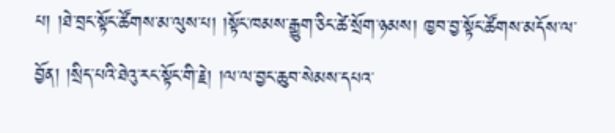པ། །ཐེ་བྲང་སྟོང་ཚོགས་མ་ལུས་པ། །སྟོང་ཁམས་རྒྱུག་ཅིང་ཚེ་སྲོག་ཉམས། ཁྱབ་བྱ་སྟོང་ཚོགས་མདོས་ལ་བྱོན། །སྲིད་པའི་ཐེའུ་རང་སྟོང་གི་རྗེ། །ལ་ལ་བྱང་ཆུབ་སེམས་དཔའ་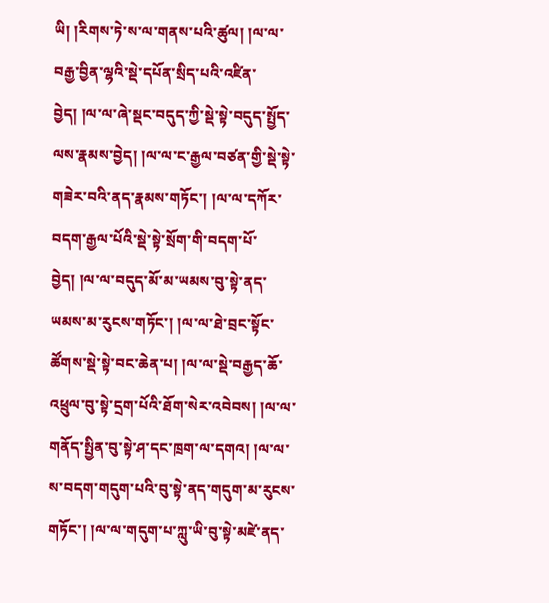ཡི། །རིགས་ཏེ་ས་ལ་གནས་པའི་ཚུལ། །ལ་ལ་བརྒྱ་བྱིན་ལྷའི་སྡེ་དཔོན་སྲིད་པའི་འཛིན་བྱེད། །ལ་ལ་ཞེ་སྡང་བདུད་ཀྱི་སྡེ་སྟེ་བདུད་སྤྱོད་ལས་རྣམས་བྱེད། །ལ་ལ་ང་རྒྱལ་བཙན་གྱི་སྡེ་སྟེ་གཟེར་བའི་ནད་རྣམས་གཏོང་། །ལ་ལ་དཀོར་བདག་རྒྱལ་པོའི་སྡེ་སྟེ་སྲོག་གི་བདག་པོ་བྱེད། །ལ་ལ་བདུད་མོ་མ་ཡམས་བུ་སྟེ་ནད་ཡམས་མ་རུངས་གཏོང་། །ལ་ལ་ཐེ་བྲང་སྟོང་ཚོགས་སྡེ་སྟེ་བང་ཆེན་པ། །ལ་ལ་སྡེ་བརྒྱད་ཆོ་འཕྲུལ་བུ་སྟེ་དྲག་པོའི་ཐོག་སེར་འབེབས། །ལ་ལ་གནོད་སྤྱིན་བུ་སྟེ་ཤ་དང་ཁྲག་ལ་དགའ། །ལ་ལ་ས་བདག་གདུག་པའི་བུ་སྟེ་ནད་གདུག་མ་རུངས་གཏོང་། །ལ་ལ་གདུག་པ་ཀླུ་ཡི་བུ་སྟེ་མཛེ་ནད་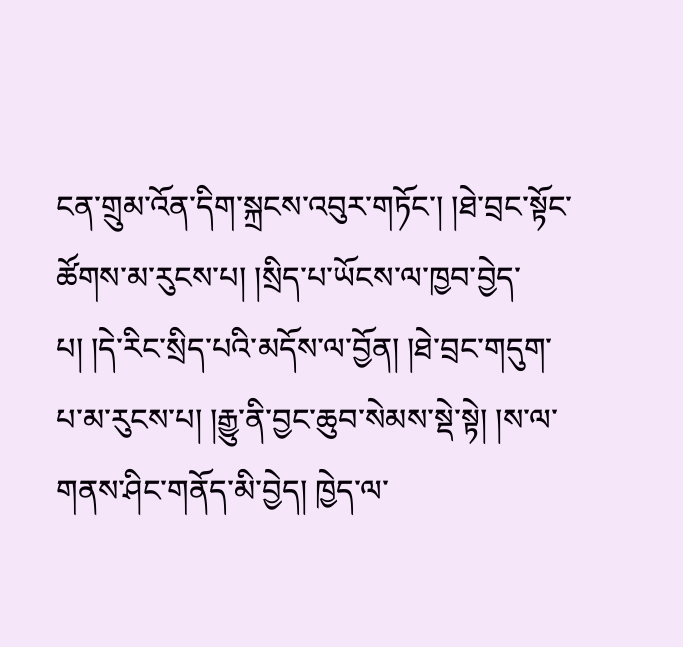ངན་གྲུམ་འོན་དིག་སྐྲངས་འབུར་གཏོང་། །ཐེ་བྲང་སྟོང་ཚོགས་མ་རུངས་པ། །སྲིད་པ་ཡོངས་ལ་ཁྱབ་བྱེད་པ། །དེ་རིང་སྲིད་པའི་མདོས་ལ་བྱོན། །ཐེ་བྲང་གདུག་པ་མ་རུངས་པ། །རྒྱུ་ནི་བྱང་ཆུབ་སེམས་སྡེ་སྟེ། །ས་ལ་གནས་ཤིང་གནོད་མི་བྱེད། ཁྱེད་ལ་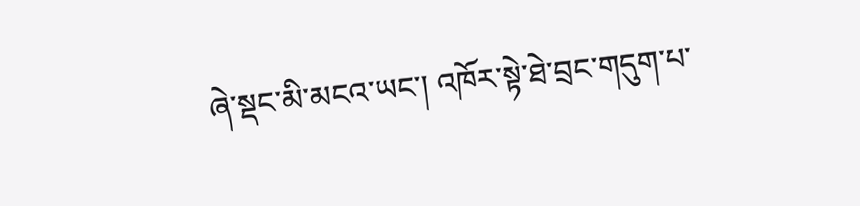ཞེ་སྡང་མི་མངའ་ཡང་། འཁོར་སྟེ་ཐེ་བྲང་གདུག་པ་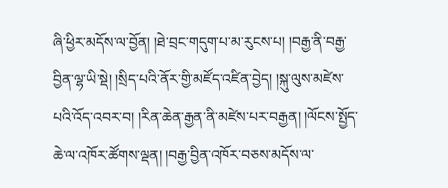ཞི་ཕྱིར་མདོས་ལ་བྱོན། །ཐེ་བྲང་གདུག་པ་མ་རུངས་པ། །བརྒྱ་ནི་བརྒྱ་བྱིན་ལྷ་ཡི་སྡེ། །སྲིད་པའི་ནོར་གྱི་མཛོད་འཛིན་བྱེད། །སྐུ་ལུས་མཛེས་པའི་འོད་འབར་བ། །རིན་ཆེན་རྒྱན་ནི་མཛེས་པར་བརྒྱན། །ལོངས་སྤྱོད་ཆེ་ལ་འཁོར་ཚོགས་ལྡན། །བརྒྱ་བྱིན་འཁོར་བཅས་མདོས་ལ་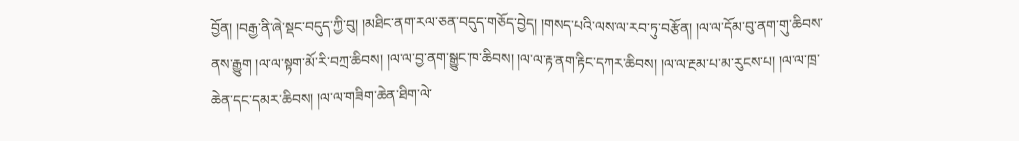བྱོན། །བརྒྱ་ནི་ཞེ་སྡང་བདུད་ཀྱི་བུ། །མཐིང་ནག་རལ་ཅན་བདུད་གཅོད་བྱེད། །གསད་པའི་ལས་ལ་རབ་ཏུ་བརྩོན། །ལ་ལ་དོམ་བུ་ནག་གུ་ཆིབས་ནས་རྒྱུག །ལ་ལ་སྟག་མོ་རི་བཀྲ་ཆིབས། །ལ་ལ་བྱ་ནག་སྒྱུང་ཁ་ཆིབས། །ལ་ལ་རྟ་ནག་རྟིང་དཀར་ཆིབས། །ལ་ལ་རྔམ་པ་མ་རུངས་པ། །ལ་ལ་ཁྲ་ཆེན་དང་དམར་ཆིབས། །ལ་ལ་གཟིག་ཆེན་ཐིག་ལེ་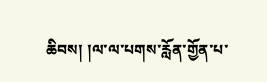ཆིབས། །ལ་ལ་པགས་རློན་གྱོན་པ་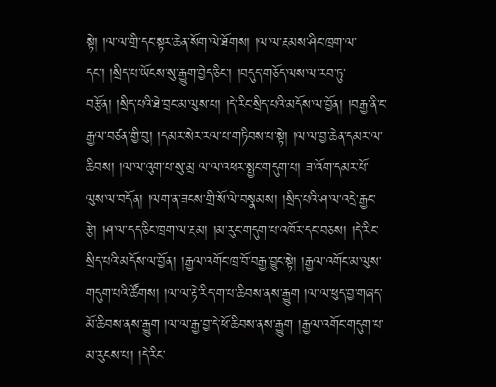སྟེ། །ལ་ལ་གྲི་དང་སྟར་ཆེན་སོག་ལེ་ཐོགས། །ལ་ལ་རྔམས་ཤིང་ཁྲག་ལ་དང་། །སྲིད་པ་ཡོངས་སུ་རྒྱུག་བྱེད་ཅིང་། །བདུད་གཅོད་ལས་ལ་རབ་ཏུ་བརྩོན། །སྲིད་པའི་ཐེ་བྲང་མ་ལུས་པ། །དེ་རིང་སྲིད་པའི་མདོས་ལ་བྱོན། །བརྒྱ་ནི་ང་རྒྱལ་བཙན་གྱི་བུ། །དམར་སེར་རལ་པ་གཏིབས་པ་སྟེ། །ལ་ལ་བྱ་ཆེན་དམར་ལ་ཆིབས། །ལ་ལ་འུག་པ་སུ་མྲ ལ་ལ་འཕར་སྤྱང་གདུག་པ། ཟ་འོག་དམར་པོ་ལུས་ལ་བདོན། །ལག་ན་ཟངས་གྲི་སོ་ལེ་བསྣམས། །སྲིད་པའི་ཤ་ལ་འདྲེ་རྒྱང་རྩེ། །ཤ་ལ་དད་ཅིང་ཁྲག་ལ་རྔམ། །མ་རུང་གདུག་པ་འཁོར་དང་བཅས། །དེ་རིང་སྲིད་པའི་མདོས་ལ་བྱོན། །རྒྱལ་འགོང་ཁྲ་བོ་བརྒྱ་བྱུང་སྟེ། །རྒྱལ་འགོང་མ་ལུས་གདུག་པའི་ཚོགས། །ལ་ལ་རྟེ་རིད་ག་པ་ཆིབས་ནས་རྒྱུག །ལ་ལ་ཕུད་བྱ་གཞད་མོ་ཆིབས་ནས་རྒྱུག །ལ་ལ་རྒྱ་བྱ་དེ་ཕོ་ཆིབས་ནས་རྒྱུག །རྒྱལ་འགོང་གདུག་པ་མ་རུངས་པ། །དེ་རིང་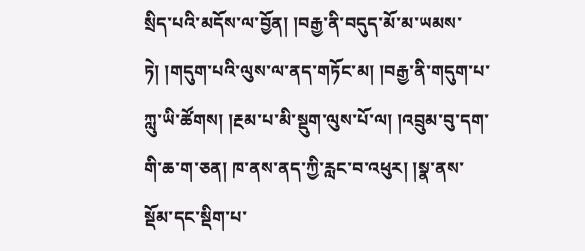སྲིད་པའི་མདོས་ལ་བྱོན། །བརྒྱ་ནི་བདུད་མོ་མ་ཡམས་ཏེ། །གདུག་པའི་ལུས་ལ་ནད་གཏོང་མ། །བརྒྱ་ནི་གདུག་པ་ཀླུ་ཡི་ཚོགས། །རྔམ་པ་མི་སྡུག་ལུས་པོ་ལ། །འབྲུམ་བུ་དག་གི་ཆ་ག་ཅན། ཁ་ནས་ནད་ཀྱི་རླང་བ་འཕུར། །སྣ་ནས་སྡོམ་དང་སྡིག་པ་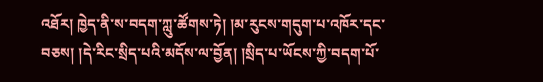འཐོར། ཁྱེད་ནི་ས་བདག་ཀླུ་ཚོགས་ཏེ། །མ་རུངས་གདུག་པ་འཁོར་དང་བཅས། །དེ་རིང་སྲིད་པའི་མདོས་ལ་བྱོན། །སྲིད་པ་ཡོངས་ཀྱི་བདག་པོ་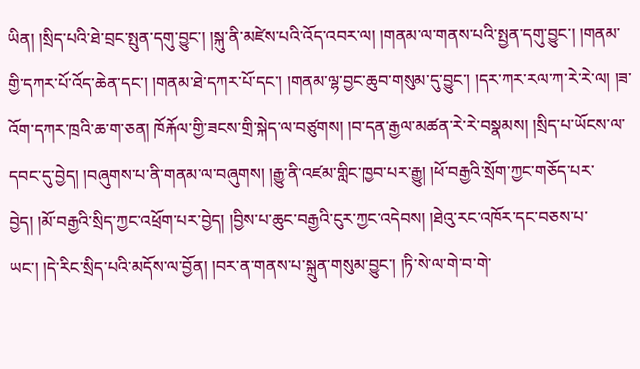ཡིན། །སྲིད་པའི་ཐེ་བྲང་སྤུན་དགུ་བྱུང་། །སྐུ་ནི་མཛེས་པའི་འོད་འབར་ལ། །གནམ་ལ་གནས་པའི་སྤྱན་དགུ་བྱུང་། །གནམ་གྱི་དཀར་པོ་འོད་ཆེན་དང་། །གནམ་ཐེ་དཀར་པོ་དང་། །གནམ་ལྷ་བྱང་ཆུབ་གསུམ་དུ་བྱུང་། །དར་ཀར་རལ་ཀ་རེ་རེ་ལ། །ཟ་འོག་དཀར་ཁྲའི་ཆ་ག་ཅན། ཁོརྐོལ་གྱི་ཟངས་གྲི་སྐེད་ལ་བཙུགས། །བ་དན་རྒྱལ་མཚན་རེ་རེ་བསྣམས། །སྲིད་པ་ཡོངས་ལ་དབང་དུ་བྱེད། །བཞུགས་པ་ནི་གནམ་ལ་བཞུགས། །རྒྱུ་ནི་འཛམ་གླིང་ཁྱབ་པར་རྒྱུ། །ཕོ་བརྒྱའི་སྲོག་ཀྱང་གཅོད་པར་བྱེད། །མོ་བརྒྱའི་སྲིད་ཀྱང་འཕྲོག་པར་བྱེད། །བྱིས་པ་ཆུང་བརྒྱའི་ངུར་ཀྱང་འདེབས། །ཐེའུ་རང་འཁོར་དང་བཅས་པ་ཡང་། །དེ་རིང་སྲིད་པའི་མདོས་ལ་བྱོན། །བར་ན་གནས་པ་སྐྲུན་གསུམ་བྱུང་། །ཏི་སེ་ལ་གེ་བ་གེ་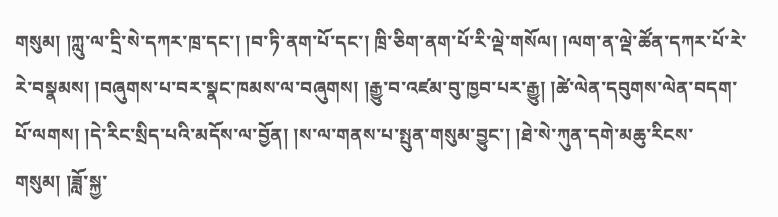གསུམ། །ཀླུ་ལ་དྲི་སེ་དཀར་ཁྲ་དང་། །བ་ཏི་ནག་པོ་དང་། ཁྲི་ཅིག་ནག་པོ་རི་ལྡེ་གསོལ། །ལག་ན་ལྡེ་ཚོན་དཀར་པོ་རེ་རེ་བསྣམས། །བཞུགས་པ་བར་སྣང་ཁམས་ལ་བཞུགས། །རྒྱུ་བ་འཛམ་བུ་ཁྱབ་པར་རྒྱུ། །ཚེ་ལེན་དབུགས་ལེན་བདག་པོ་ལགས། །དེ་རིང་སྲིད་པའི་མདོས་ལ་བྱོན། །ས་ལ་གནས་པ་སྤུན་གསུམ་བྱུང་། །ཐེ་སེ་ཀུན་དགེ་མཆུ་རིངས་གསུམ། །ཟློ་སྐྱ་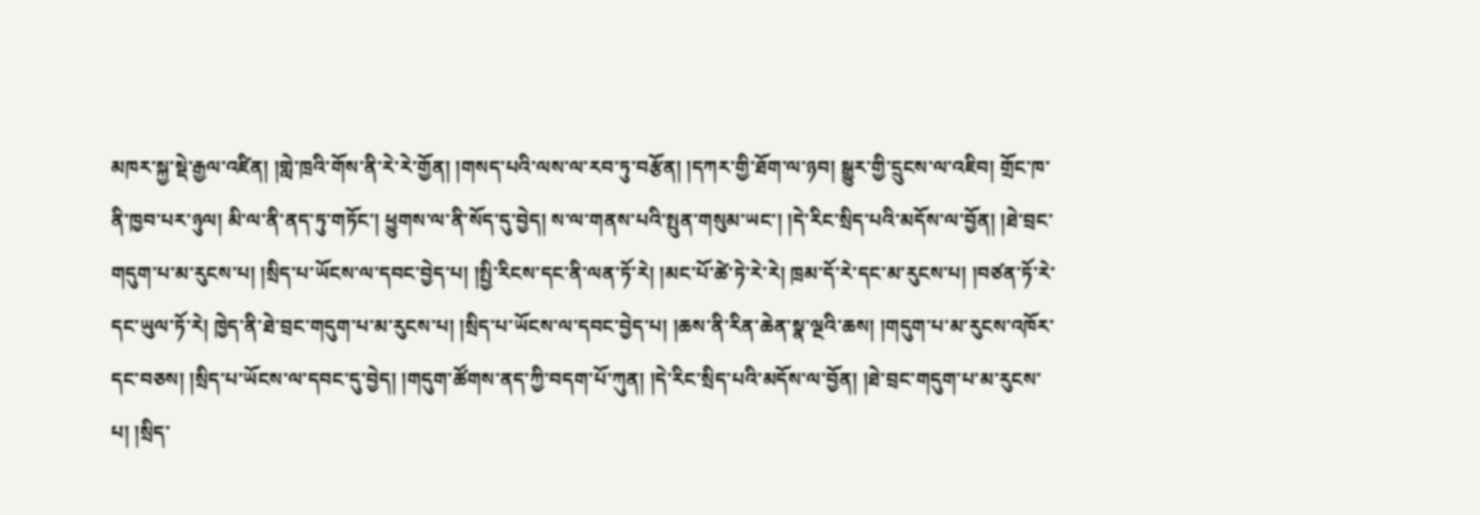མཁར་སྐྱ་སྡེ་རྒྱལ་འཛིན། །གླེ་ཁྲའི་གོས་ནི་རེ་རེ་གྱོན། །གསད་པའི་ལས་ལ་རབ་ཏུ་བརྩོན། །དཀར་གྱི་ཐོག་ལ་ཉབ། སྒྱུར་གྱི་དྲུངས་ལ་འཇིབ། གྲོང་ཁ་ནི་ཁྱབ་པར་ཉུལ། མི་ལ་ནི་ནད་ཏུ་གཏོང་། ཕྱུགས་ལ་ནི་སོད་དུ་བྱེད། ས་ལ་གནས་པའི་སྤུན་གསུམ་ཡང་། །དེ་རིང་སྲིད་པའི་མདོས་ལ་བྱོན། །ཐེ་བྲང་གདུག་པ་མ་རུངས་པ། །སྲིད་པ་ཡོངས་ལ་དབང་བྱེད་པ། །སྤྱི་རིངས་དང་ནི་ལན་ཏོ་རེ། །མང་པོ་ཚེ་ཏེ་རེ་རེ། ཁྲམ་དོ་རེ་དང་མ་རུངས་པ། །བཙན་ཏོ་རེ་དང་ཡུལ་ཏོ་རེ། ཁྱེད་ནི་ཐེ་བྲང་གདུག་པ་མ་རུངས་པ། །སྲིད་པ་ཡོངས་ལ་དབང་བྱེད་པ། །ཆས་ནི་རིན་ཆེན་སྣ་ལྔའི་ཆས། །གདུག་པ་མ་རུངས་འཁོར་དང་བཅས། །སྲིད་པ་ཡོངས་ལ་དབང་དུ་བྱེད། །གདུག་ཚོགས་ནད་ཀྱི་བདག་པོ་ཀུན། །དེ་རིང་སྲིད་པའི་མདོས་ལ་བྱོན། །ཐེ་བྲང་གདུག་པ་མ་རུངས་པ། །སྲིད་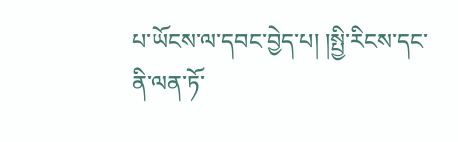པ་ཡོངས་ལ་དབང་བྱེད་པ། །སྤྱི་རིངས་དང་ནི་ལན་ཏོ་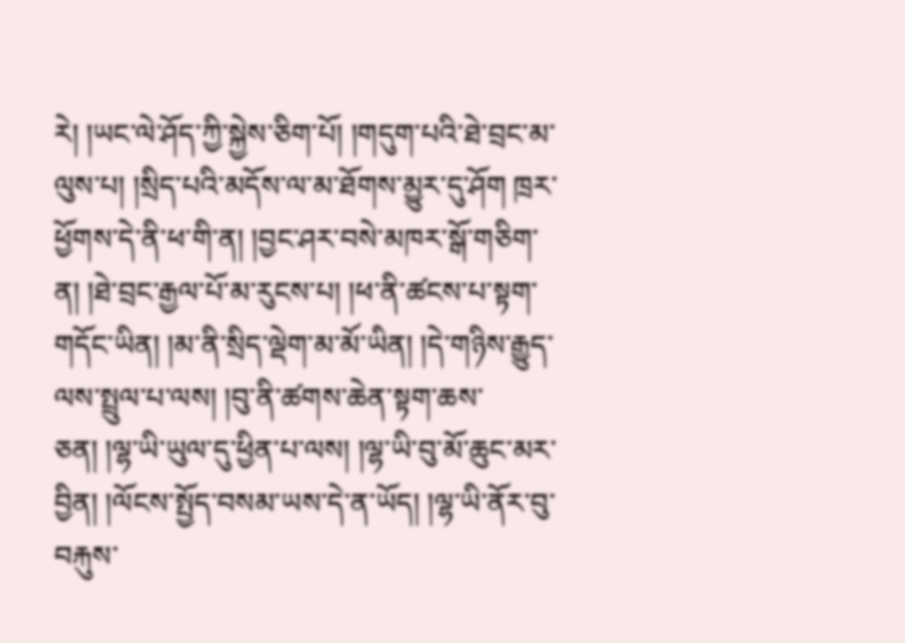རེ། །ཡང་ལེ་ཤོད་ཀྱི་སྐྱེས་ཅིག་པོ། །གདུག་པའི་ཐེ་བྲང་མ་ལུས་པ། །སྲིད་པའི་མདོས་ལ་མ་ཐོགས་མྱུར་དུ་ཤོག ཁྲར་ཕྱོགས་དེ་ནི་ཕ་གི་ན། །བྱང་ཤར་བསེ་མཁར་སྒོ་གཅིག་ན། །ཐེ་བྲང་རྒྱལ་པོ་མ་རུངས་པ། །ཕ་ནི་ཚངས་པ་སྟག་གདོང་ཡིན། །མ་ནི་སྲིད་ལྡེག་མ་མོ་ཡིན། །དེ་གཉིས་རྒྱུད་ལས་སྤྲུལ་པ་ལས། །བུ་ནི་ཚགས་ཆེན་སྟག་ཆས་ཅན། །ལྷ་ཡི་ཡུལ་དུ་ཕྱིན་པ་ལས། །ལྷ་ཡི་བུ་མོ་ཆུང་མར་བྱིན། །ལོངས་སྤྱོད་བསམ་ཡས་དེ་ན་ཡོད། །ལྷ་ཡི་ནོར་བུ་བརྐུས་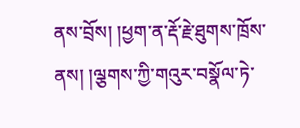ནས་བྲོས། །ཕྱག་ན་རྡོ་རྗེ་ཐུགས་ཁྲོས་ནས། །ལྕགས་ཀྱི་གའུར་བསྣོལ་ཏེ་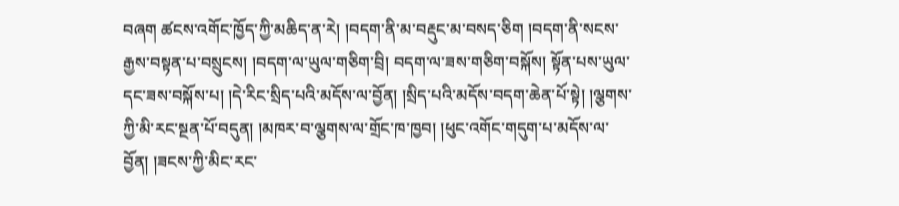བཞག ཚངས་འགོང་ཁྱོད་ཀྱི་མཆིད་ན་རེ། །བདག་ནི་མ་བརྡུང་མ་བསད་ཅིག །བདག་ནི་སངས་རྒྱས་བསྟན་པ་བསྲུངས། །བདག་ལ་ཡུལ་གཅིག་བྲི། བདག་ལ་ཟས་གཅིག་བསྐོས། སྟོན་པས་ཡུལ་དང་ཟས་བསྐོས་པ། །དེ་རིང་སྲིད་པའི་མདོས་ལ་བྱོན། །སྲིད་པའི་མདོས་བདག་ཆེན་པོ་སྟེ། །ལྕགས་ཀྱི་མི་རང་སྔན་པོ་བདུན། །མཁར་བ་ལྕགས་ལ་གྲོང་ཁ་ཁྱབ། །ཕུང་འགོང་གདུག་པ་མདོས་ལ་བྱོན། །ཟངས་ཀྱི་མིང་རང་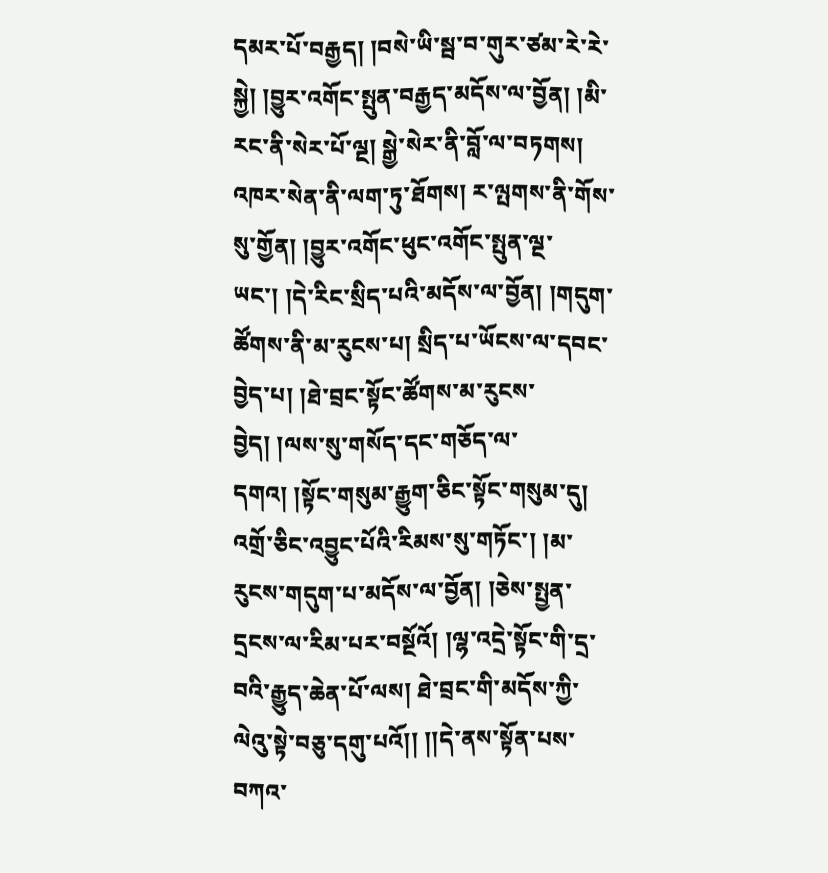དམར་པོ་བརྒྱད། །བསེ་ཡི་སྦ་བ་གུར་ཙམ་རེ་རེ་སྐྱེ། །བྱུར་འགོང་སྤུན་བརྒྱད་མདོས་ལ་བྱོན། །མི་རང་ནི་སེར་པོ་ལྔ། སྒྱེ་སེར་ནི་བློ་ལ་བཏགས། འཁར་སེན་ནི་ལག་ཏུ་ཐོགས། ར་ལྤགས་ནི་གོས་སུ་གྱོན། །བྱུར་འགོང་ཕུང་འགོང་སྤུན་ལྔ་ཡང་། །དེ་རིང་སྲིད་པའི་མདོས་ལ་བྱོན། །གདུག་ཚོགས་ནི་མ་རུངས་པ། སྲིད་པ་ཡོངས་ལ་དབང་བྱེད་པ། །ཐེ་བྲང་སྟོང་ཚོགས་མ་རུངས་བྱེད། །ལས་སུ་གསོད་དང་གཅོད་ལ་དགའ། །སྟོང་གསུམ་རྒྱུག་ཅིང་སྟོང་གསུམ་དུ། འགྲོ་ཅིང་འབྱུང་པོའི་རིམས་སུ་གཏོང་། །མ་རུངས་གདུག་པ་མདོས་ལ་བྱོན། །ཅེས་སྤྱན་དྲངས་ལ་རིམ་པར་བསྔོའོ། །ལྷ་འདྲེ་སྟོང་གི་དྲ་བའི་རྒྱུད་ཆེན་པོ་ལས། ཐེ་བྲང་གི་མདོས་ཀྱི་ལེའུ་སྟེ་བཅུ་དགུ་པའོ།། །།དེ་ནས་སྟོན་པས་བཀའ་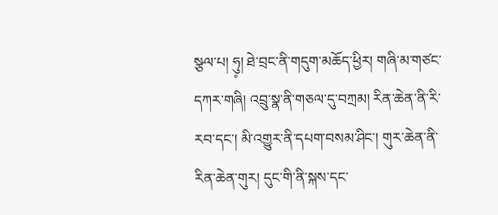སྩལ་པ། ཧུ༷། ཐེ་བྲང་ནི་གདུག་མཆོད་ཕྱིར། གཞི་མ་གཙང་དཀར་གཞི། འབྲུ་སྣ་ནི་གཅལ་དུ་བཀྲམ། རིན་ཆེན་ནི་རི་རབ་དང་། མི་འགྱུར་ནི་དཔག་བསམ་ཤིང་། གུར་ཆེན་ནི་རིན་ཆེན་གུར། དུང་གི་ནི་སྐས་དང་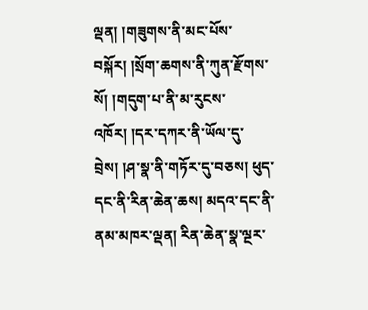ལྡན། །གཟུགས་ནི་མང་པོས་བསྐོར། །སྲོག་ཆགས་ནི་ཀུན་རྫོགས་སོ། །གདུག་པ་ནི་མ་རུངས་འཁོར། །དར་དཀར་ནི་ཡོལ་དུ་བྲེས། །ཤ་སྣ་ནི་གཏོར་དུ་བཅས། ཕུད་དང་ནི་རིན་ཆེན་ཆས། མདའ་དང་ནི་ནམ་མཁར་ལྡན། རིན་ཆེན་སྣ་ལྔར་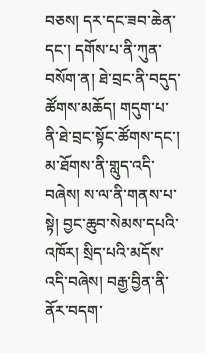བཅས། དར་དང་ཟབ་ཆེན་དང་། དགོས་པ་ནི་ཀུན་བསོག་ན། ཐེ་བྲང་ནི་བདུད་ཚོགས་མཆོད། གདུག་པ་ནི་ཐེ་བྲང་སྟོང་ཚོགས་དང་། མ་ཐོགས་ནི་གླུད་འདི་བཞེས། ས་ལ་ནི་གནས་པ་སྟེ། བྱང་ཆུབ་སེམས་དཔའི་འཁོར། སྲིད་པའི་མདོས་འདི་བཞེས། བརྒྱ་བྱིན་ནི་ནོར་བདག་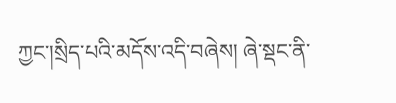ཀྱང་།སྲིད་པའི་མདོས་འདི་བཞེས། ཞེ་སྡང་ནི་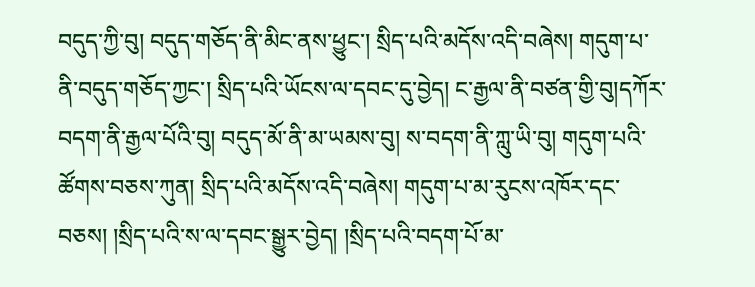བདུད་ཀྱི་བུ། བདུད་གཅོད་ནི་མིང་ནས་ཕྱུང་། སྲིད་པའི་མདོས་འདི་བཞེས། གདུག་པ་ནི་བདུད་གཅོད་ཀྱང་། སྲིད་པའི་ཡོངས་ལ་དབང་དུ་བྱེད། ང་རྒྱལ་ནི་བཙན་གྱི་བུ།དཀོར་བདག་ནི་རྒྱལ་པོའི་བུ། བདུད་མོ་ནི་མ་ཡམས་བུ། ས་བདག་ནི་ཀླུ་ཡི་བུ། གདུག་པའི་ཚོགས་བཅས་ཀུན། སྲིད་པའི་མདོས་འདི་བཞེས། གདུག་པ་མ་རུངས་འཁོར་དང་བཅས། །སྲིད་པའི་ས་ལ་དབང་སྒྱུར་བྱེད། །སྲིད་པའི་བདག་པོ་མ་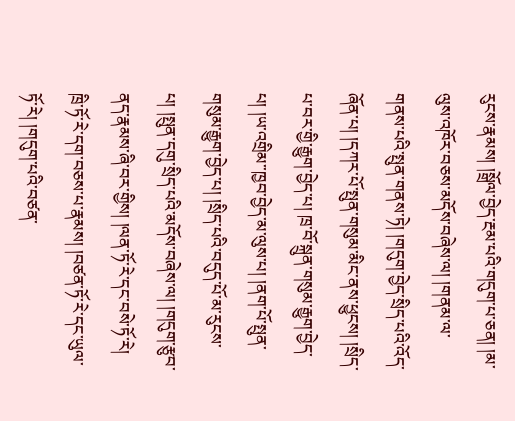རུངས་རྣམས། །སྒྲོལ་བྱེད་རྔམ་པའི་གདུག་པ་ཅན། །མ་ལུས་འཁོར་བཅས་མདོས་བཞེས་ལ། །གནམ་ལ་གནས་པའི་སྤུན་གནས་ཏེ། །གདུག་བྱེད་སྲིད་པའི་འོད་ཞོན་པ། །དཀར་པོ་སྤུན་གསུམ་མིང་ནས་ཕྱུངས། །སྲིད་པ་བར་གྱི་རྒྱུག་བྱེད་པ། ཁྲ་བོ་སྐྲུན་གསུམ་རྒྱུག་བྱེད་པ། །ཡ་འགྲིམ་་ཁྱབ་བྱེད་མ་ལུས་པ། །ནག་པོ་སྤུན་གསུམ་རྒྱུག་བྱེད་པ། །སྲིད་པའི་བདུད་པོ་མ་རུངས་པ། །སྤུན་དགུ་སྲིད་པའི་མདོས་བཞེས་ལ། །གདུག་རྩུབ་ནད་རྣམས་ཞི་བར་གྱིས། །ལན་ཏོ་རེ་དང་བསེ་ཏོ་རེ། ཁྲི་ཏོ་རེ་དག་བཅས་པ་རྣམས། །བཙན་ཏོ་རེ་དང་ཡུལ་ཏོ་རེ། །གདུག་པའི་བཙན་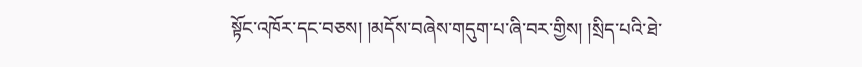སྟོང་འཁོར་དང་བཅས། །མདོས་བཞེས་གདུག་པ་ཞི་བར་གྱིས། །སྲིད་པའི་ཐེ་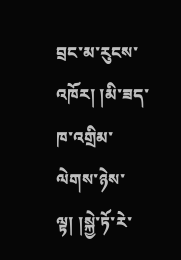བྲང་མ་རུངས་འཁོར། །མི་ཟད་ཁ་འགྲིམ་ལེགས་ཉེས་ལྟ། །སྐྱེ་ཏོ་རེ་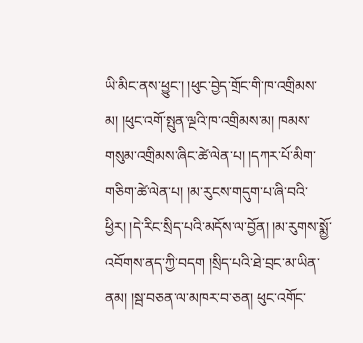ཡི་མིང་ནས་ཕྱུང་། །ཕུང་བྱེད་གྲོང་གི་ཁ་འགྲིམས་མ། །ཕུང་འགོ་སྤུན་ལྔའི་ཁ་འགྲིམས་མ། ཁམས་གསུམ་འགྲིམས་ཞིང་ཚེ་ལེན་པ། །དཀར་པོ་མིག་གཅིག་ཚེ་ལེན་པ། །མ་རུངས་གདུག་པ་ཞི་བའི་ཕྱིར། །དེ་རིང་སྲིད་པའི་མདོས་ལ་བྱོན། །མ་རུགས་སྨྱོ་འབོགས་ནད་ཀྱི་བདག །སྲིད་པའི་ཐེ་བྲང་མ་ཡིན་ནམ། །སྦ་བཅན་ལ་མཁར་བ་ཅན། ཕུང་འགོང་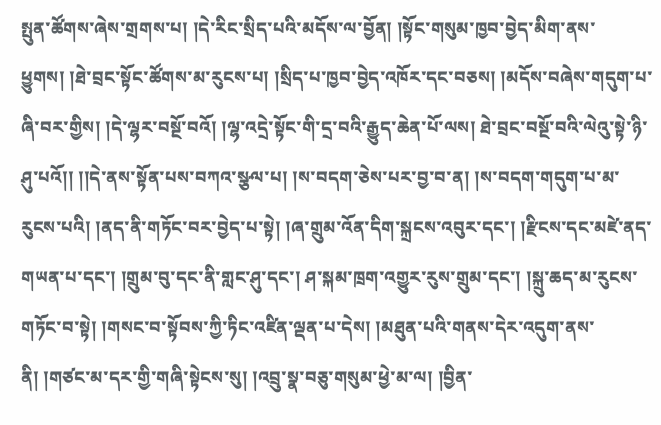སྤུན་ཚོགས་ཞེས་གྲགས་པ། །དེ་རིང་སྲིད་པའི་མདོས་ལ་བྱོན། །སྟོང་གསུམ་ཁྱབ་བྱེད་མིག་ནས་ཕྱུགས། །ཐེ་བྲང་སྟོང་ཚོགས་མ་རུངས་པ། །སྲིད་པ་ཁྱབ་བྱེད་འཁོར་དང་བཅས། །མདོས་བཞེས་གདུག་པ་ཞི་བར་གྱིས། །དེ་ལྷར་བསྔོ་བའོ། །ལྷ་འདྲེ་སྟོང་གི་དྲ་བའི་རྒྱུད་ཆེན་པོ་ལས། ཐེ་བྲང་བསྔོ་བའི་ལེའུ་སྟེ་ཉི་ཤུ་པའོ།། །།དེ་ནས་སྟོན་པས་བཀའ་སྩལ་པ། །ས་བདག་ཅེས་པར་བྱ་བ་ན། །ས་བདག་གདུག་པ་མ་རུངས་པའི། །ནད་ནི་གཏོང་བར་བྱེད་པ་སྟེ། །ཞ་གྲུམ་འོན་དིག་སྐྲངས་འབུར་དང་། །རྫིངས་དང་མཛེ་ནད་གཡན་པ་དང་། །གྲུམ་བུ་དང་ནི་གླང་ཤུ་དང་། ཤ་སྐམ་ཁྲག་འགྱུར་རུས་གྲུམ་དང་། །སྐྲུ་ཆད་མ་རུངས་གཏོང་བ་སྟེ། །གསང་བ་སྟོབས་ཀྱི་ཏིང་འཛིན་ལྡན་པ་དེས། །མཐུན་པའི་གནས་དེར་འདུག་ནས་ནི། །གཙང་མ་དར་གྱི་གཞི་སྟེངས་སུ། །འབྲུ་སྣ་བཅུ་གསུམ་ཕྱེ་མ་ལ། །བྱིན་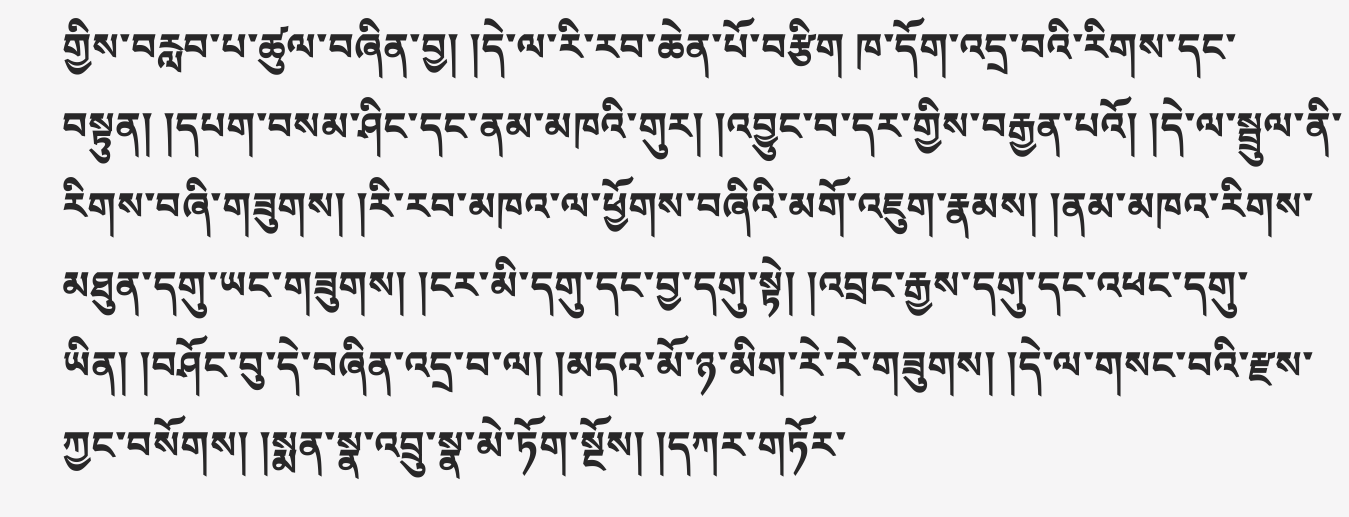གྱིས་བརླབ་པ་ཚུལ་བཞིན་བྱ། །དེ་ལ་རི་རབ་ཆེན་པོ་བརྩིག ཁ་དོག་འདྲ་བའི་རིགས་དང་བསྟུན། །དཔག་བསམ་ཤིང་དང་ནམ་མཁའི་གུར། །འབྱུང་བ་དར་གྱིས་བརྒྱན་པའོ། །དེ་ལ་སྦྲུལ་ནི་རིགས་བཞི་གཟུགས། །རི་རབ་མཁའ་ལ་ཕྱོགས་བཞིའི་མགོ་འཇུག་རྣམས། །ནམ་མཁའ་རིགས་མཐུན་དགུ་ཡང་གཟུགས། །ངར་མི་དགུ་དང་བྱ་དགུ་སྟེ། །འབྲང་རྒྱས་དགུ་དང་འཕང་དགུ་ཡིན། །བཤོང་བུ་དེ་བཞིན་འདྲ་བ་ལ། །མདའ་མོ་ཉ་མིག་རེ་རེ་གཟུགས། །དེ་ལ་གསང་བའི་རྫས་ཀྱང་བསོགས། །སྨན་སྣ་འབྲུ་སྣ་མེ་ཏོག་སྔོས། །དཀར་གཏོར་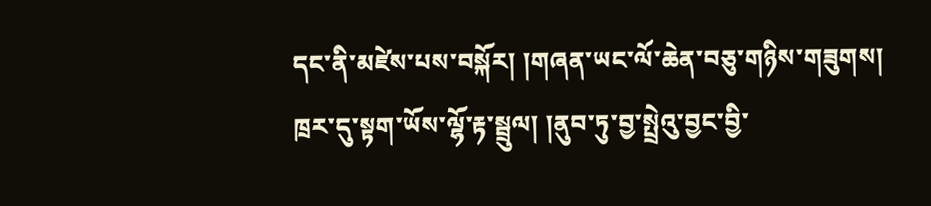དང་ནི་མཛེས་པས་བསྐོར། །གཞན་ཡང་ལོ་ཆེན་བཅུ་གཉིས་གཟུགས། ཁྲར་དུ་སྟག་ཡོས་ལྷོ་རྟ་སྦྲུལ། །ནུབ་ཏུ་བྱ་སྤྲེའུ་བྱང་བྱི་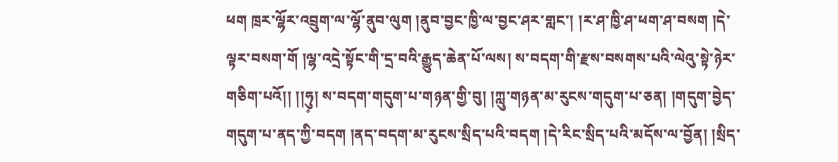ཕག ཁྲར་ལྷོར་འབྲུག་ལ་ལྷོ་ནུབ་ལུག །ནུབ་བྱང་ཁྱི་ལ་བྱང་ཤར་གླང་། །ར་ཤ་ཁྱི་ཤ་ཕག་ཤ་བསག །དེ་ལྟར་བསག་གོ །ལྷ་འདྲེ་སྟོང་གི་དྲ་བའི་རྒྱུད་ཆེན་པོ་ལས། ས་བདག་གི་རྫས་བསགས་པའི་ལེའུ་སྟེ་ཉེར་གཅིག་པའོ།། །།ཧུ༷། ས་བདག་གདུག་པ་གཉན་གྱི་བུ། །ཀླུ་གཉན་མ་རུངས་གདུག་པ་ཅན། །གདུག་བྱེད་གདུག་པ་ནད་ཀྱི་བདག །ནད་བདག་མ་རུངས་སྲིད་པའི་བདག །དེ་རིང་སྲིད་པའི་མདོས་ལ་བྱོན། །སྲིད་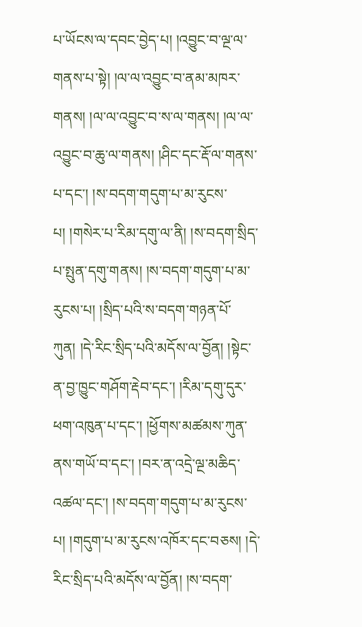པ་ཡོངས་ལ་དབང་བྱེད་པ། །འབྱུང་བ་ལྔ་ལ་གནས་པ་སྟེ། །ལ་ལ་འབྱུང་བ་ནམ་མཁར་གནས། །ལ་ལ་འབྱུང་བ་ས་ལ་གནས། །ལ་ལ་འབྱུང་བ་ཆུ་ལ་གནས། །ཤིང་དང་རྡོ་ལ་གནས་པ་དང་། །ས་བདག་གདུག་པ་མ་རུངས་པ། །གསེར་པ་རིམ་དགུ་ལ་ནི། །ས་བདག་སྲིད་པ་སྤུན་དགུ་གནས། །ས་བདག་གདུག་པ་མ་རུངས་པ། །སྲིད་པའི་ས་བདག་གཉན་པོ་ཀུན། །དེ་རིང་སྲིད་པའི་མདོས་ལ་བྱོན། །སྟེང་ན་བྱ་ཁྱུང་གཤོག་རྡེབ་དང་། །རིམ་དགུ་དུར་ཕག་འཁུན་པ་དང་། །ཕྱོགས་མཚམས་ཀུན་ནས་གཡོ་བ་དང་། །བར་ན་འདྲེ་ལྔ་མཆིད་འཚལ་དང་། །ས་བདག་གདུག་པ་མ་རུངས་པ། །གདུག་པ་མ་རུངས་འཁོར་དང་བཅས། །དེ་རིང་སྲིད་པའི་མདོས་ལ་བྱོན། །ས་བདག་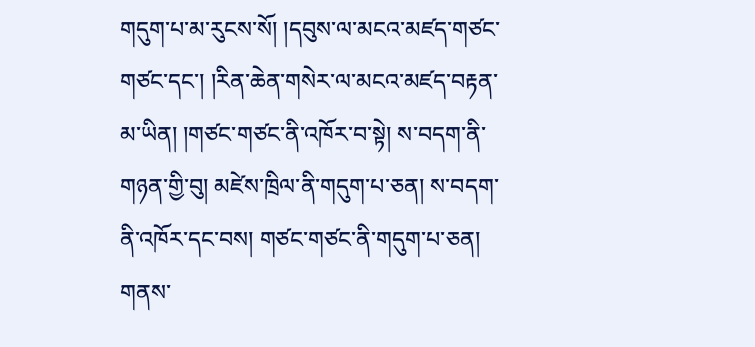གདུག་པ་མ་རུངས་སོ། །དབུས་ལ་མངའ་མཛད་གཙང་གཙང་དང་། །རིན་ཆེན་གསེར་ལ་མངའ་མཛད་བརྟན་མ་ཡིན། །གཙང་གཙང་ནི་འཁོར་བ་སྟེ། ས་བདག་ནི་གཉན་གྱི་བུ། མཛེས་ཁྲིལ་ནི་གདུག་པ་ཅན། ས་བདག་ནི་འཁོར་དང་བས། གཙང་གཙང་ནི་གདུག་པ་ཅན། གནས་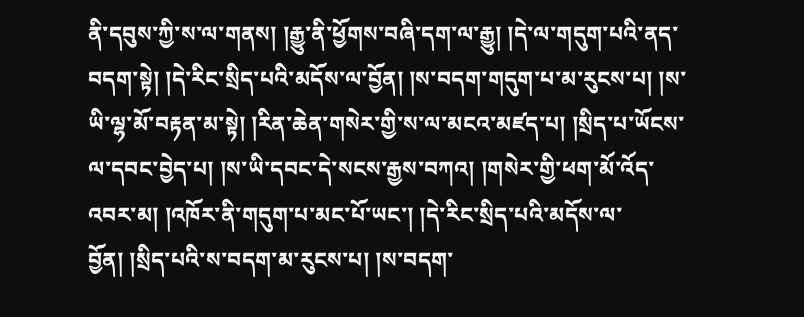ནི་དབུས་ཀྱི་ས་ལ་གནས། །རྒྱུ་ནི་ཕྱོགས་བཞི་དག་ལ་རྒྱུ། །དེ་ལ་གདུག་པའི་ནད་བདག་སྟེ། །དེ་རིང་སྲིད་པའི་མདོས་ལ་བྱོན། །ས་བདག་གདུག་པ་མ་རུངས་པ། །ས་ཡི་ལྷ་མོ་བརྟན་མ་སྟེ། །རིན་ཆེན་གསེར་གྱི་ས་ལ་མངའ་མཛད་པ། །སྲིད་པ་ཡོངས་ལ་དབང་བྱེད་པ། །ས་ཡི་དབང་དེ་སངས་རྒྱས་བཀའ། །གསེར་གྱི་ཕག་མོ་འོད་འབར་མ། །འཁོར་ནི་གདུག་པ་མང་པོ་ཡང་། །དེ་རིང་སྲིད་པའི་མདོས་ལ་བྱོན། །སྲིད་པའི་ས་བདག་མ་རུངས་པ། །ས་བདག་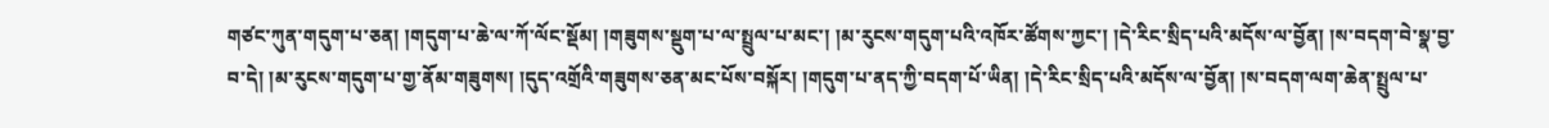གཙང་ཀུན་གདུག་པ་ཅན། །གདུག་པ་ཆེ་ལ་ཀོ་ལོང་སྡོམ། །གཟུགས་སྡུག་པ་ལ་སྤྲུལ་པ་མང་། །མ་རུངས་གདུག་པའི་འཁོར་ཚོགས་ཀྱང་། །དེ་རིང་སྲིད་པའི་མདོས་ལ་བྱོན། །ས་བདག་བེ་སྣ་བྱ་བ་དེ། །མ་རུངས་གདུག་པ་གྱ་ནོམ་གཟུགས། །དུད་འགྲོའི་གཟུགས་ཅན་མང་པོས་བསྐོར། །གདུག་པ་ནད་ཀྱི་བདག་པོ་ཡིན། །དེ་རིང་སྲིད་པའི་མདོས་ལ་བྱོན། །ས་བདག་ལག་ཆེན་སྤྲུལ་པ་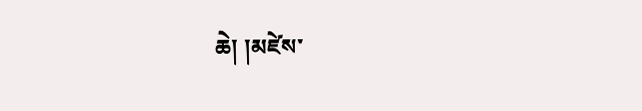ཆེ། །མཛེས་